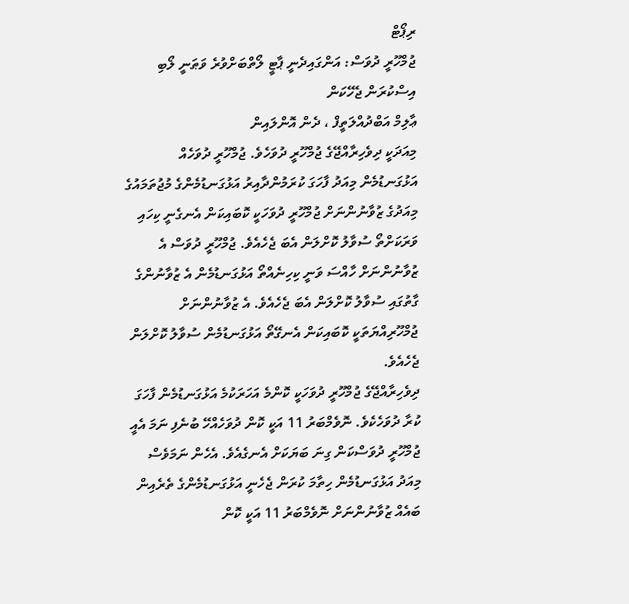ރިޕޯޓް
ޖުމްހޫރީ ދުވަސް: އަންގައިދެނީ ޕާޓީ ލޯތްބަށްވުރެ ވަޠަނީ ލޯބި އިސްކުރަން ޖެހޭކަން
ޢާލިމް އަބްދުއްލަތީފް ، ދެން އޮންލައިން
މިއަދަކީ ދިވެހިރާއްޖޭގެ ޖުމްހޫރީ ދުވަހެވެ. ޖުމްހޫރީ ދުވަހެއް އަޅުގަނޑުމެން މިއަދު ފާހަގަ ކުރަމުންދާއިރު އަޅުގަނޑުމެންގެ މުޖުތަމައުގެ މިއަދުގެ ޒުވާނުންނަށް ޖުމްހޫރީ ދުވަހަކީ ކޮބައިކަން އެނގެނީ ކިހައި ވަރަކަށްތޯ ސުވާލު ކޮށްލަން އެބަ ޖެހެއެވެ. ޖުމްހޫރީ ދުވަސް އެ ޒުވާނުންނަށް ހާއްސަ ވަނީ ކިހިނެއްތޯ އަޅުގަނޑުމެން އެ ޒުވާނުންގެ ގާތުގައި ސުވާލު ކޮށްލަން އެބަ ޖެހެއެވެ. އެ ޒުވާނުންނަށް ޖުމްހޫރިއްޔަތަކީ ކޮބައިކަން އެނގޭތޯ އަޅުގަނޑުމެން ސުވާލު ކޮށްލަން ޖެހެއެވެ.
ދިވެހިރާއްޖޭގެ ޖުމްހޫރީ ދުވަހަކީ ކޮންމެ އަހަރަކުމެ އަޅުގަނޑުމެން ފާހަގަ ކުރާ ދުވަހެކެވެ. ނޮވެމްބަރު 11 އަކީ ކޮން ދުވަހެއްހޭ ބުނެފި ނަމަ އެއީ ޖުމްހޫރީ ދުވަސްކަން ގިނަ ބަޔަކަށް އެނގެއެވެ. އެހެން ނަމަވެސް މިއަދު އަޅުގަނޑުމެން ހިތާމަ ކުރަން ޖެހެނީ އަޅުގަނޑުމެންގެ ތެރެއިން ބައެއް ޒުވާނުންނަށް ނޮވެމްބަރު 11 އަކީ ކޮން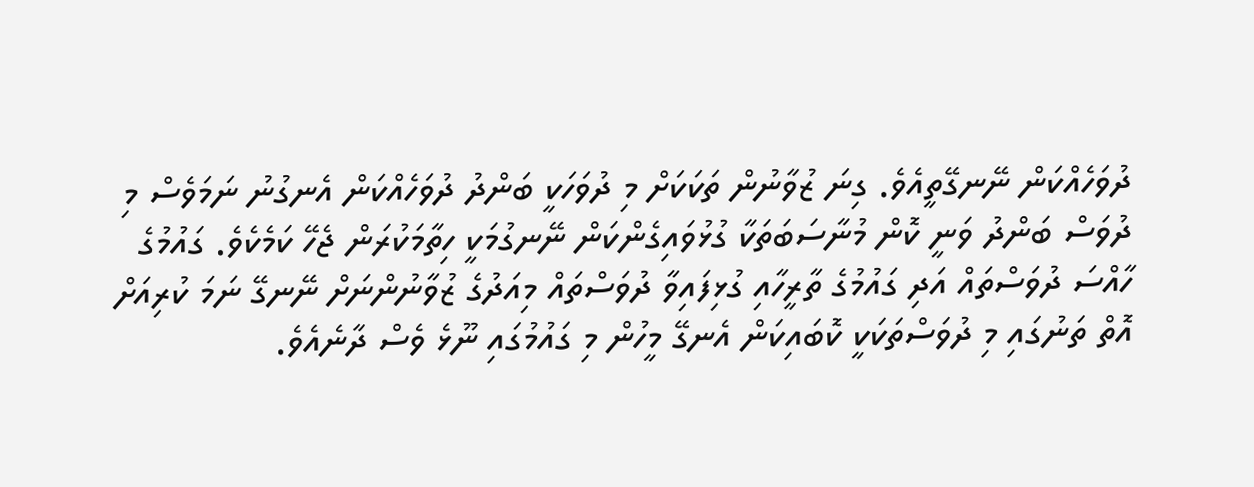ދުވަހެއްކަން ނޭނގޭތީއެވެ. ގިނަ ޒުވާނުން ތަކަކަށް މި ދުވަހަކީ ބަންދު ދުވަހެއްކަން އެނގުނު ނަމަވެސް މި ދުވަސް ބަންދު ވަނީ ކޮން މުނާސަބަތަކާ ގުޅުވައިގެންކަން ނޭނގުމަކީ ހިތާމަކުރަން ޖެހޭ ކަމެކެވެ. ގައުމުގެ ހާއްސަ ދުވަސްތައް އަދި ގައުމުގެ ތާރީހާއި ގުޅިފައިވާ ދުވަސްތައް މިއަދުގެ ޒުވާނުންނަށް ނޭނގޭ ނަމަ ކުރިއަށް އޮތް ތަނުގައި މި ދުވަސްތަކަކީ ކޮބައިކަން އެނގޭ މީހުން މި ގައުމުގައި ނޫޅެ ވެސް ދާނެއެވެ.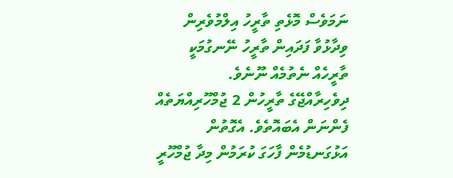ނަމަވެސް މޮޅެތި ތާރީހު އިލްމުވެރިން ވިދާޅުވާ ފަދައިން ތާރީހު ނޭނގުމަކީ ތާރީހެއް ނެތުމެއް ނޫނެވެ.
ދިވެހިރާއްޖޭގެ ތާރީހުން 2 ޖުމްހޫރިއްޔަތެއް ފެންނަން އެބައޮތެވެ. އެގޮތުން އަޅުގަނޑުމެން ފާހަގަ ކުރަމުން މިދާ ޖުމްހޫރީ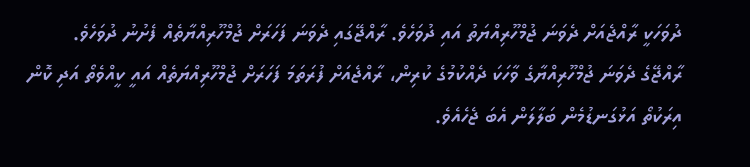ދުވަހަކީ ރާއްޖެއަށް ދެވަނަ ޖުމްހޫރިއްޔަތު އައި ދުވަހެވެ. ރާއްޖޭގައި ދެވަނަ ފަހަރަށް ޖުމްހޫރިއްޔާތެއް ފެށުނު ދުވަހެވެ.
ރާއްޖޭގެ ދެވަނަ ޖުމްހޫރިއްޔާގެ ވާހަކަ ދެއްކުމުގެ ކުރިން، ރާއްޖެއަށް ފުރަތަމަ ފަހަރަށް ޖުމްހޫރިއްޔަތެއް އައީ ކީއްވެތޯ އަދި ކޮން އިރަކުތޯ އަޅުގަނޑުމެން ބަލާލަން އެބަ ޖެހެއެވެ.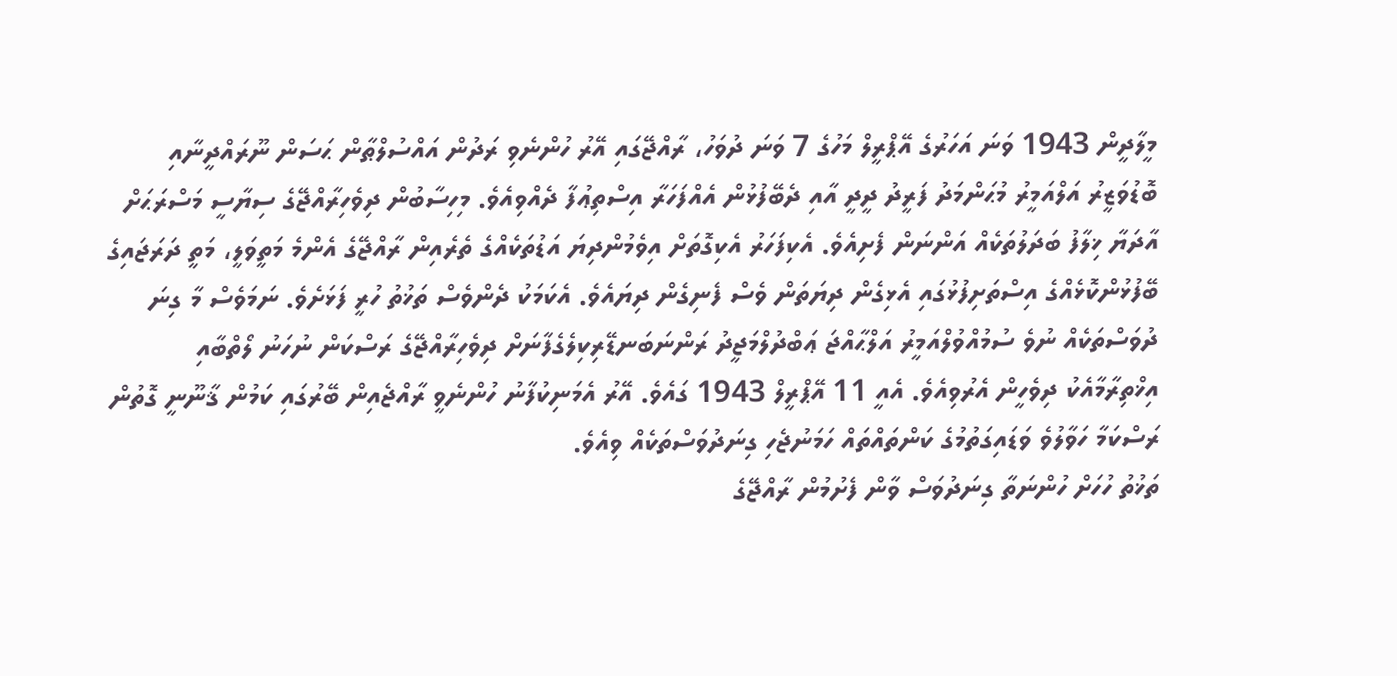މީލާދީން 1943 ވަނަ އަހަރުގެ އޭޕްރީލް މަހުގެ 7 ވަނަ ދުވަހު، ރާއްޖޭގައި އޭރު ހުންނެވި ރަދުން އައްސުލްޠާން ޙަސަން ނޫރައްދީނާއި ބޮޑުވަޒީރު އަލްއަމީރު މުޙަންމަދު ފަރީދު ދީދީ އާއި ދެބޭފުޅުން އެއްފަހަރާ އިސްތިޢުފާ ދެއްވިއެވެ. މިހިސާބުން ދިވެހިރާއްޖޭގެ ސިޔާސީ މަސްރަޙަށް އާދަޔާ ޚިލާފު ބަދަލުތަކެއް އަންނަން ފެށިއެވެ. އެކިފަހަރު އެކިގޮތަށް އިވެމުންދިޔަ އަޑުތަކެއްގެ ތެރެއިން ރާއްޖޭގެ އެންމެ މަތީވަލީ، މަތީ ދަރަޖައިގެ ބޭފުޅުންކޮޅެއްގެ އިސްތަށިފުޅުގައި އެޅިގެން ދިޔަތަން ވެސް ފެނިގެން ދިޔައެވެ. އެކަމަކު ދެންވެސް ތަޚުތު ހުރީ ފަޅަށެވެ. ނަމަވެސް މާ ގިނަ ދުވަސްތަކެއް ނުވެ ސުމުއްވުލްއަމީރު އަލްޙާއްޖަ ޢަބްދުލްމަޖީދު ރަންނަބަނޑޭރިކިލެގެފާނަށް ދިވެހިރާއްޖޭގެ ރަސްކަން ނުހަނު ލޯތްބާއި އިޚްތިރާމާއެކު ދިވެހީން އެރުވިއެވެ. އެއީ 11 އޭޕްރީލް 1943 ގައެވެ. އޭރު އެމަނިކުފާނު ހުންނެވީ ރާއްޖެއިން ބޭރުގައި ކަމުން ޤާނޫނީ ގޮތުން ރަސްކަމާ ހަވާލުވެ ވަޑައިގަތުމުގެ ކަންތައްތައް ހަމަނުޖެހި ގިނަދުވަސްތަކެއް ވިއެވެ.
ތަޚުތު ހުހަށް ހުންނަތާ ގިނަދުވަސް ވާން ފެށުމުން ރާއްޖޭގެ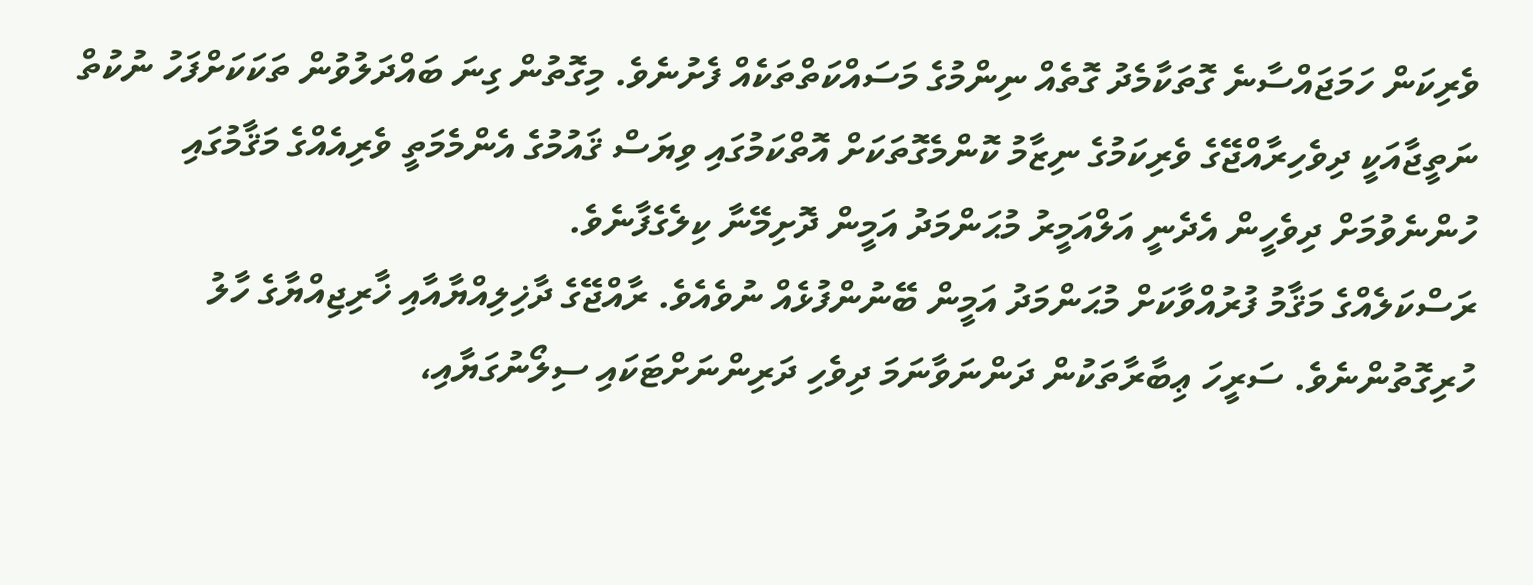ވެރިކަން ހަމަޖައްސާނެ ގޮތަކާމެދު ގޮތެއް ނިންމުގެ މަސައްކަތްތަކެއް ފެށުނެވެ. މިގޮތުން ގިނަ ބައްދަލުވުން ތަކަކަށްފަހު ނުކުތް ނަތީޖާއަކީ ދިވެހިރާއްޖޭގެ ވެރިކަމުގެ ނިޒާމު ކޮންމެގޮތަކަށް އޮތްކަމުގައި ވިޔަސް ޤައުމުގެ އެންމެމަތީ ވެރިއެއްގެ މަޤާމުގައި ހުންނެވުމަށް ދިވެހީން އެދެނީ އަލްއަމީރު މުޙަންމަދު އަމީން ދޮށިމޭނާ ކިލެގެފާނެވެ.
ރަސްކަލެއްގެ މަޤާމު ފުރުއްވާކަށް މުޙަންމަދު އަމީން ބޭނުންފުޅެއް ނުވެއެވެ. ރާއްޖޭގެ ދާޚިލިއްޔާއާއި ޚާރިޖިއްޔާގެ ހާލު ހުރިގޮތުންނެވެ. ސަރީހަ ޢިބާރާތަކުން ދަންނަވާނަމަ ދިވެހި ދަރިންނަށްޓަކައި ސިލޯނުގަޔާއި،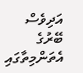އަދިވެސް ބޭރުގެ އެތަންމިތާގައި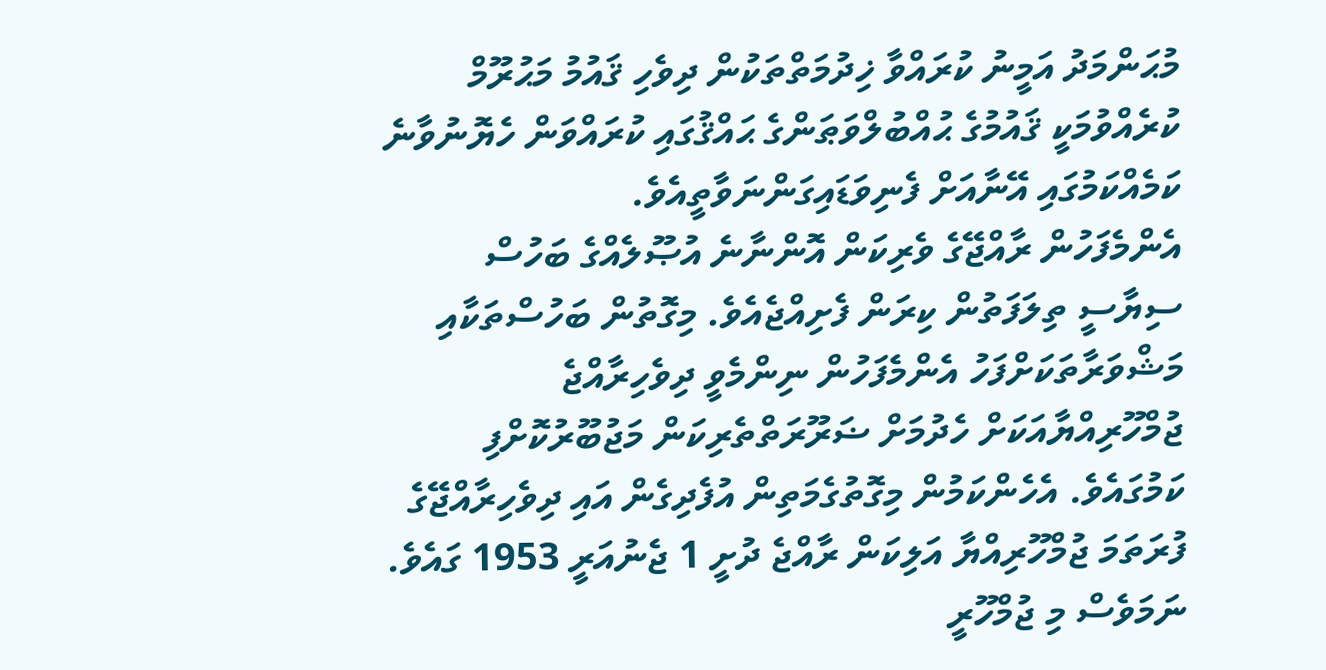މުޙަންމަދު އަމީނު ކުރައްވާ ޚިދުމަތްތަކުން ދިވެހި ޤައުމު މަޙުރޫމް ކުރެއްވުމަކީ ޤައުމުގެ ޙުއްބުލްވަޠަންގެ ޙައްޤުގައި ކުރައްވަން ހެޔޮނުވާނެ ކަމެއްކަމުގައި އޭނާއަށް ފެނިވަޑައިގަންނަވާތީއެވެ.
އެންމެފަހުން ރާއްޖޭގެ ވެރިކަން އޮންނާނެ އުޞޫލެއްގެ ބަހުސް ސިޔާސީ ތިލަފަތުން ކިރަން ފެށިއްޖެއެވެ. މިގޮތުން ބަހުސްތަކާއި މަޝްވަރާތަކަށްފަހު އެންމެފަހުން ނިންމެވީ ދިވެހިރާއްޖެ ޖުމްހޫރިއްޔާއަކަށް ހެދުމަށް ޟަރޫރަތްތެރިކަން މަޖުބޫރުކޮށްފި ކަމުގައެވެ. އެހެންކަމުން މިގޮތުގެމަތިން އުފެދިގެން އައި ދިވެހިރާއްޖޭގެ ފުރަތަމަ ޖުމްހޫރިއްޔާ އަލިކަން ރާއްޖެ ދުށީ 1 ޖެނުއަރީ 1953 ގައެވެ. ނަމަވެސް މި ޖުމްހޫރީ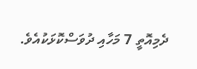ދެމިއޮތީ 7 މަހާއި ދުވަސްކޮޅަކުއެވެ.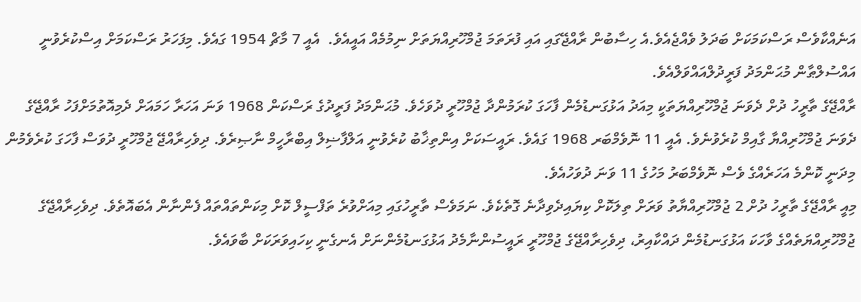އަނެއްކާވެސް ރަސްކަމަކަށް ބަދަލު ވެއްޖެއެވެ.އެ ހިސާބުން ރާއްޖޭގައި އައި ފުރަތަމަ ޖުމްހޫރިއްޔަތަށް ނިމުމެއް އައީއެވެ.  އެއީ 7 މާޗް 1954 ގައެވެ. މިފަހަރު ރަސްކަމަށް އިސްކުރެވުނީ އައްސުލްޠާން މުޙަންމަދު ފަރީދުލްއައްވަލްއެވެ.
ރާއްޖޭގެ ތާރީހު ދުށް ދެވަނަ ޖުމްހޫރިއްޔަތަކީ މިއަދު އަޅުގަނޑުމެން ފާހަގަ ކުރަމުންދާ ޖުމްހޫރީ ދުވަހެވެ. މުޙަންމަދު ފަރީދުގެ ރަސްކަން 1968 ވަނަ އަހަރާ ހަމައަށް ދެމިއޮތުމަށްފަހު ރާއްޖޭގެ ދެވަނަ ޖުމްހޫރިއްޔާ ގާއިމް ކުރެވުނެވެ. އެއީ 11 ނޮވެމްބަރ 1968 ގައެވެ. ރައީސަކަށް އިންތިޚާބު ކުރެވުނީ އަލްފާޟިލް އިބްރާހީމް ނާޞިރެވެ. ދިވެހިރާއްޖޭ ޖުމްހޫރީ ދުވަސް ފާހަގަ ކުރެވެމުން މިދަނީ ކޮންމެ އަހަރެއްގެ ވެސް ނޮވެމްބަރު މަހުގެ 11 ވަނަ ދުވަހުއެވެ.
މިއީ ރާއްޖޭގެ ތާރީހު ދުށް 2 ޖުމްހޫރިއްޔާތު ވަރަށް ތިލަކޮށް ކިޔައިދެވިދާނެ ގޮތެކެވެ. ނަމަވެސް ތާރީހުގައި މިއަށްވުރެ ތަފްސީލް ކޮށް މިކަންތައްތައް ފެންނާން އެބައޮތެވެ. ދިވެހިރާއްޖޭގެ ޖުމްހޫރިއްޔަތެއްގެ ވާހަކަ އަޅުގަނޑުމެން ދައްކާއިރު، ދިވެހިރާއްޖޭގެ ޖުމްހޫރީ ރައީސުންނާމެދު އަޅުގަނޑުމެންނަށް އެނގެނީ ކިހައިވަރަކަށް ބާވައެވެ.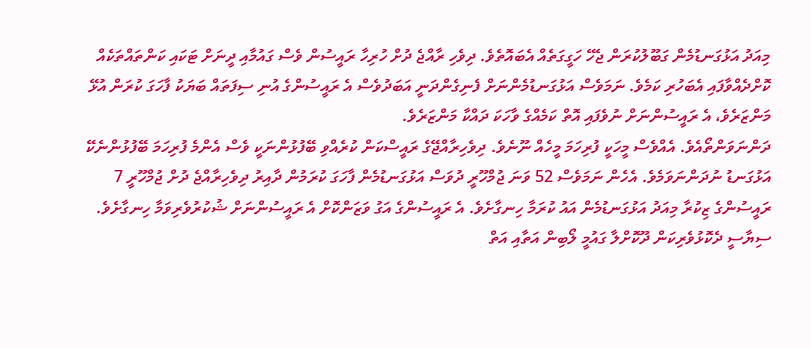މިއަދު އަޅުގަނޑުމެން ގަބޫލުކުރަން ޖެހޭ ހަގީގަތެއް އެބައޮތެވެ. ދިވެހި ރާއްޖެ ދުށް ހުރިހާ ރައީސުން ވެސް ގައުމާއި ދީނަށް ޓަކައި ކަންތައްތަކެއް ކޮށްދެއްވާފައި އެބަހުރި ކަމެވެ. ނަމަވެސް އަޅުގަނޑުމެންނަށް ފެނިގެންދަނީ އަބަދުވެސް އެ ރައީސުންގެ އުނި ސިފަތައް ބަޔަކު ފާހަގަ ކުރަން އުޅޭ މަންޒަރެވެ، އެ ރައީސުންނަށް ނުވެފައި އޮތް ކަމެއްގެ ވާހަކަ ދައްކާ މަންޒަރެވެ.
ދަންނަވަންތޯއެވެ. އެއްވެސް މީހަކީ ފުރިހަމަ މީހެއް ނޫނެވެ. ދިވެހިރާއްޖޭގެ ރައީސްކަން ކުރެއްވި ބޭފުޅުންނަކީ ވެސް އެންމެ ފުރިހަމަ ބޭފުޅުންނެކޭ އަޅުގަނޑު ނުދަންނަވަމެވެ. އެހެން ނަމަވެސް 52 ވަނަ ޖުމްހޫރީ ދުވަސް އަޅުގަނޑުމެން ފާހަގަ ކުރަމުން ދާއިރު ދިވެހިރާއްޖެ ދުށް ޖުމްހޫރީ 7 ރައީސުންގެ ޒިކުރާ މިއަދު އަޅުގަނޑުމެން އައު ކުރަމާ ހިނގާށެވެ. އެ ރައީސުންގެ އަގު ވަޒަންކޮށް އެ ރައީސުންނަށް ޝުކުރުވެރިވަމާ ހިނގާށެވެ. ސިޔާސީ ދެކޮޅުވެރިކަން ދޫކޮށްލާ ގައުމީ ލޯބިން އަތާއި އަތް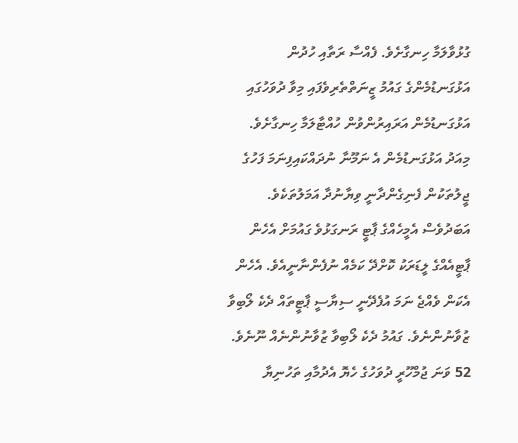ގުޅުވާލަމާ ހިނގާށެވެ. ފެއްސާ ރަތާއި ހުދުން އަޅުގަނޑުމެންގެ ގައުމު ޒީނަތްތެރިވެފައި މިވާ ދުވަހުގައި އަޅުގަނޑުމެން އަރައިރުންވުން ހުއްޓާލަމާ ހިނގާށެވެ.
މިއަދު އަޅުގަނޑުމެން އެ ނަމޫނާ ނުދައްކައިފިނަމަ ފަހުގެ ޖީލުތަކުން ފެނިގެންދާނީ ވިޔާނުދާ އަމަލުތަކެވެ. އަބަދުވެސް އެމީހެއްގެ ޕާޓީ ރަނގަޅުވެ ގައުމަށް އެހެން ޕާޓީއެއްގެ ލީޑަރަކު ކޮށްދޭ ކަމެއް ނުފެންނާނީއެވެ. އެހެން އެކަން ވެއްޖެ ނަމަ އުފެދޭނީ ސިޔާސީ ޕާޓީތައް ދެކެ ލޯބިވާ ޒުވާނުންނެވެ. ގައުމު ދެކެ ލޯބިވާ ޒުވާނުންނެއް ނޫނެވެ.
52 ވަނަ ޖުމްހޫރީ ދުވަހުގެ ހެޔޮ އެދުމާއި ތަހުނިޔާ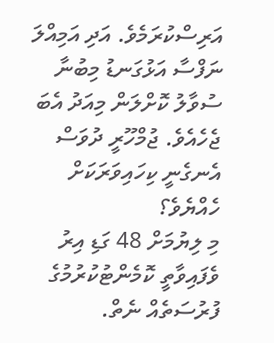އަރިސްކުރަމެވެ. އަދި އަމިއްލަ ނަފްސާ އަޅުގަނޑު މިބުނާ ސުވާލު ކޮށްލަން މިއަދު އެބަ ޖެހެއެވެ. ޖުމްހޫރީ ދުވަސް އެނގެނީ ކިހައިވަރަކަށް ހެއްޔެވެ؟
މި ލިޔުމަށް 48 ގަޑި އިރު ވެފައިވާތީ ކޮމެންޓުކުރުމުގެ ފުރުސަތެއް ނެތް.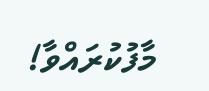މާފުކުރައްވާ!